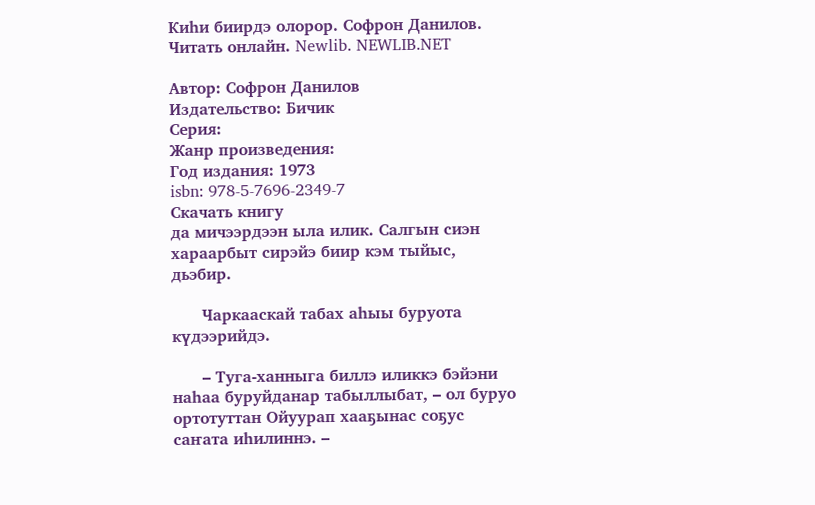Киһи биирдэ олорор. Софрон Данилов. Читать онлайн. Newlib. NEWLIB.NET

Автор: Софрон Данилов
Издательство: Бичик
Серия:
Жанр произведения:
Год издания: 1973
isbn: 978-5-7696-2349-7
Скачать книгу
да мичээрдээн ыла илик. Салгын сиэн хараарбыт сирэйэ биир кэм тыйыс, дьэбир.

      Чаркааскай табах аһыы буруота күдээрийдэ.

      – Туга-ханныга биллэ иликкэ бэйэни наһаа буруйданар табыллыбат, – ол буруо ортотуттан Ойуурап хааҕынас соҕус саҥата иһилиннэ. –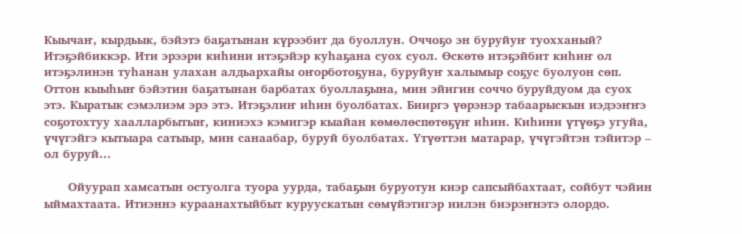Кыычаҥ, кырдьык, бэйэтэ баҕатынан күрээбит да буоллун. Оччоҕо эн буруйуҥ туохханый? Итэҕэйбиккэр. Ити эрээри киһини итэҕэйэр куһаҕана суох суол. Өскөтө итэҕэйбит киһиҥ ол итэҕэлинэн туһанан улахан алдьархайы оҥорботоҕуна, буруйуҥ халымыр соҕус буолуон сөп. Оттон кыыһыҥ бэйэтин баҕатынан барбатах буоллаҕына, мин эйигин соччо буруйдуом да суох этэ. Кыратык сэмэлиэм эрэ этэ. Итэҕэлиҥ иһин буолбатах. Бииргэ үөрэнэр табаарыскын иэдээҥҥэ соҕотохтуу хаалларбытыҥ, киниэхэ кэмигэр кыайан көмөлөспөтөҕүҥ иһин. Киһини үтүөҕэ угуйа, үчүгэйгэ кытыара сатыыр, мин санаабар, буруй буолбатах. Үтүөттэн матарар, үчүгэйтэн тэйитэр – ол буруй…

      Ойуурап хамсатын остуолга туора уурда, табаҕын буруотун киэр сапсыйбахтаат, сойбут чэйин ыймахтаата. Итиэннэ кураанахтыйбыт куруускатын сөмүйэтигэр иилэн биэрэҥнэтэ олордо.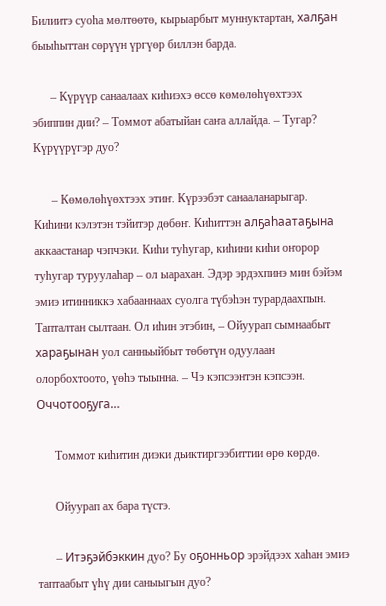Билиитэ суоһа мөлтөөтө, кырыарбыт муннуктартан, халҕан быыһыттан сөрүүн үргүөр биллэн барда.

      – Күрүүр санаалаах киһиэхэ өссө көмөлөһүөхтээх эбиппин дии? – Томмот абатыйан саҥа аллайда. – Тугар? Күрүүрүгэр дуо?

      – Көмөлөһүөхтээх этиҥ. Күрээбэт санааланарыгар. Киһини кэлэтэн тэйитэр дөбөҥ. Киһиттэн алҕаһаатаҕына аккаастанар чэпчэки. Киһи туһугар, киһини киһи оҥорор туһугар туруулаһар – ол ыарахан. Эдэр эрдэхпинэ мин бэйэм эмиэ итинниккэ хабааннаах суолга түбэһэн турардаахпын. Тапталтан сылтаан. Ол иһин этэбин, – Ойуурап сымнаабыт хараҕынан уол санньыйбыт төбөтүн одуулаан олорбохтоото, үөһэ тыынна. – Чэ кэпсээнтэн кэпсээн. Оччотооҕуга…

      Томмот киһитин диэки дьиктиргээбиттии өрө көрдө.

      Ойуурап ах бара түстэ.

      – Итэҕэйбэккин дуо? Бу оҕонньор эрэйдээх хаһан эмиэ таптаабыт үһү дии саныыгын дуо?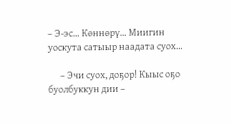– Э-эс… Көннөрү… Миигин уоскута сатыыр наадата суох…

      – Эчи суох, доҕор! Кыыс оҕо буолбуккун дии –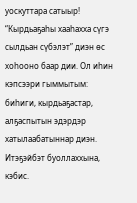уоскуттара сатыыр! “Кырдьаҕаһы хааһахха сүгэ сылдьан сүбэлэт” диэн өс хоһооно баар дии. Ол иһин кэпсээри гыммытым: биһиги, кырдьаҕастар, алҕаспытын эдэрдэр хатылаабатыннар диэн. Итэҕэйбэт буоллаххына, кэбис.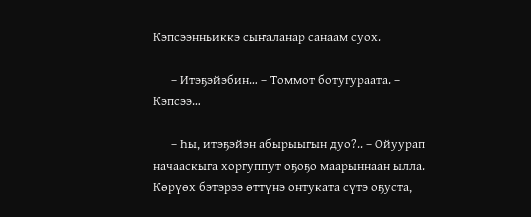Кэпсээнньиккэ сыҥаланар санаам суох.

      – Итэҕэйэбин… – Томмот ботугураата. – Кэпсээ…

      – Һы, итэҕэйэн абырыыгын дуо?.. – Ойуурап начааскыга хоргуппут оҕоҕо маарыннаан ылла. Көрүөх бэтэрээ өттүнэ онтуката сүтэ оҕуста,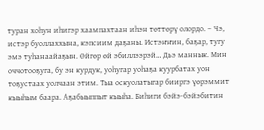туран хоһун иһигэр хаампахтаан иһэн төттөрү олордо. – Чэ, истэр буоллаххына, кэпсиим даҕаны. Истэҥҥин, баҕар, тугу эмэ туһанаайаҕын. Өйгөр өй эбиллээрэй… Дьэ маннык. Мин оччотооҕуга, бу эн курдук, уоһугар уоһаҕа куурбатах уон тоҕустаах уолчаан этим. Тыа оскуолатыгар бииргэ үөрэммит кыыһым баара. Аҕабыыппыт кыыһа. Биһиги бэйэ-бэйэбитин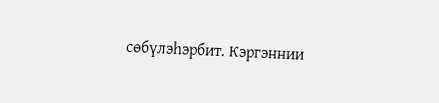сөбүлэһэрбит. Кэргэннии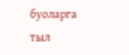буоларга тыл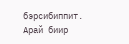бэрсибиппит. Арай биир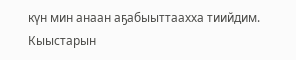күн мин анаан аҕабыыттаахха тиийдим. Кыыстарын